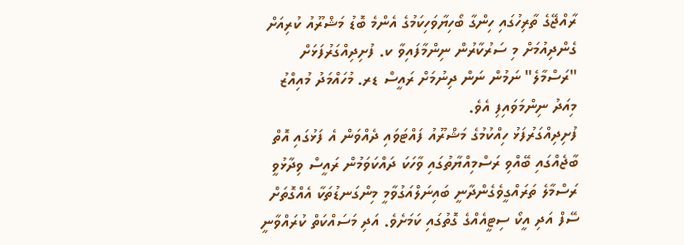ރާއްޖޭގެ ތާރިހުގައި ހިންގާ ބޯހިޔާވަހިކަމުގެ އެންމެ ބޮޑު މަޝްރޫއު ކުރިއަށް ގެންދިއުމަށް މި ސަރުކާރުން ނިންމާފައިވާ ކ. ފުށިދިއްގަރުފަޅަށް "ރަސްމާލެ" ނަމުން ނަން ދިނުމަށް ރައީސް ޑރ. މުހައްމަދު މުއިއްޒު މިއަދު ނިންމަވައިފި އެވެ.
ފުށިދިއްގަރުފަޅު ހިއްކުމުގެ މަޝްރޫއު ފައްޓަވައި ދެއްވަން އެ ފަޅުގައި އޮތް ބާޖެއްގައި ބޭއްވި ރަސްމިއްޔާތުގައި ވާހަކަ ދައްކަވަމުން ރައީސް ވިދާޅުވީ ރަސްމާލެ ތަރައްގީވެގެންދާނީ ބައިނަލްއަގުވާމީ މިންގަނޑުތަކާ އެއްގޮތަށް ސޭފް އަދި އީކޯ ސިޓީއެއްގެ ގޮތުގައި ކަމަށެވެ. އަދި މަސައްކަތް ކުރައްވާނީ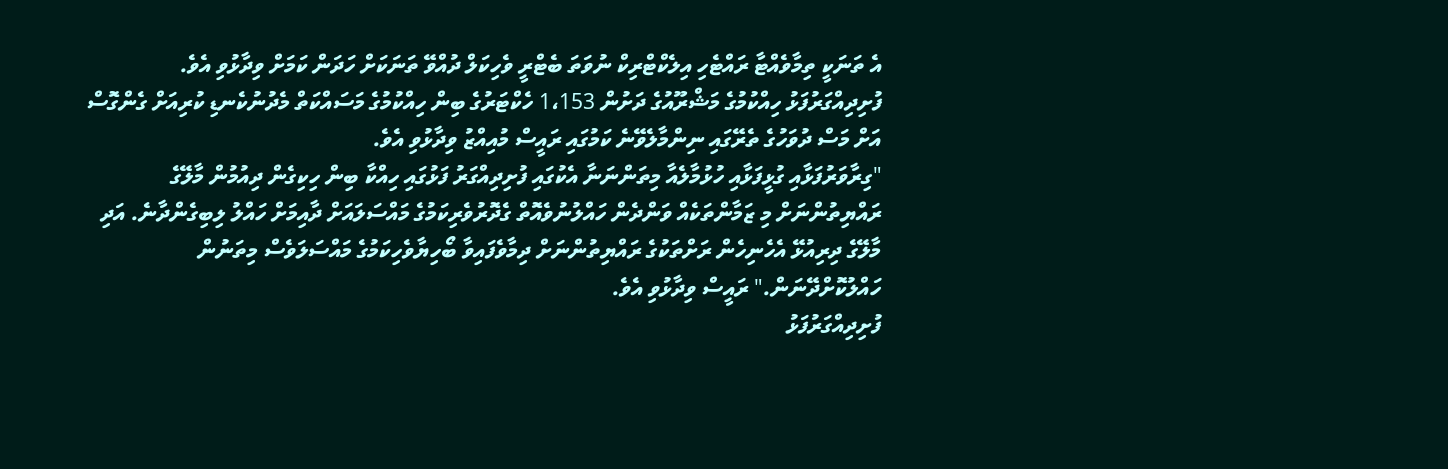އެ ތަނަކީ ތިމާވެއްޓާ ރައްޓެހި އިލެކްޓްރިކް ނުވަތަ ބެޓްރީ ވެހިކަލް ދުއްވޭ ތަނަކަށް ހަދަން ކަމަށް ވިދާޅުވި އެވެ.
ފުށިދިއްގަރުފަޅު ހިއްކުމުގެ މަޝްރޫއުގެ ދަށުން 1،153 ހެކްޓަރުގެ ބިން ހިއްކުމުގެ މަސައްކަތް މެދުނުކެނޑި ކުރިއަށް ގެންގޮސް އަށް މަސް ދުވަހުގެ ތެރޭގައި ނިންމާލެވޭނެ ކަމުގައި ރައީސް މުއިއްޒު ވިދާޅުވި އެވެ.
"ގިރާވަރުފަޅާއި ގުޅީފަޅާއި ހުޅުމާލެއާ މިތަންނަނާ އެކުގައި ފުށިދިއްގަރު ފަޅުގައި ހިއްކާ ބިން ހިކިގެން ދިއުމުން މާލޭގެ ރައްޔިތުންނަށް މި ޒަމާންތަކެއް ވަންދެން ހައްލުނުވެއޮތް ގެދޮރުވެރިކަމުގެ މައްސަލައަށް ދާއިމަށް ހައްލު ލިބިގެންދާނެ. އަދި މާލޭގެ ދިރިއުޅޭ އެހެނިހެން ރަށްތަކުގެ ރައްޔިތުންނަށް ދިމާވެފައިވާ ބޯހިޔާވެހިކަމުގެ މައްސަލަވެސް މިތަނުން ހައްލުކޮށްދޭނަން." ރައީސް ވިދާޅުވި އެވެ.
ފުށިދިއްގަރުފަޅު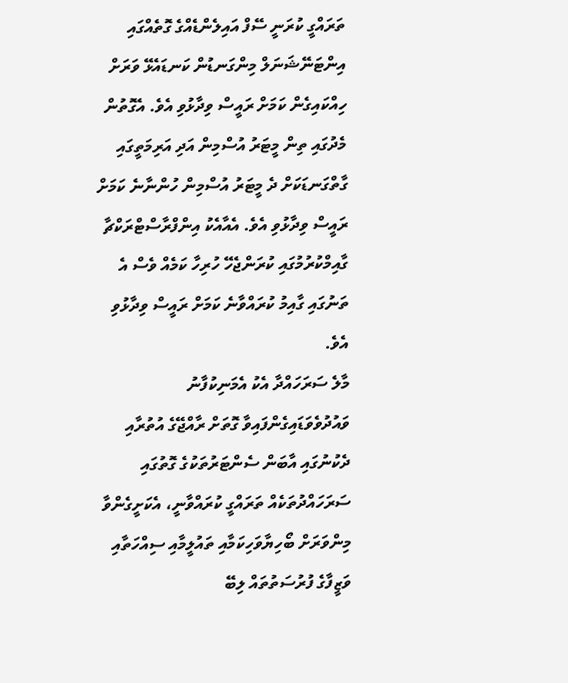ތަރައްގީ ކުރަނީ ސޭފް އައިލެންޑެއްގެ ގޮތެއްގައި އިންޓަނޭޝަނަލް މިންގަނޑުން ކަނޑައެޅޭ ވަރަށް ހިއްކައިގެން ކަމަށް ރައީސް ވިދާޅުވި އެވެ. އެގޮތުން މެދުގައި ތިން މީޓަރު އުސްމިން އަދި އަރިމަތީގައި ގާތްގަނޑަކަށް ދެ މީޓަރު އުސްމިން ހުންނާނެ ކަމަށް ރައީސް ވިދާޅުވި އެވެ. އެއާއެކު އިންފްރާސްޓްރަކްޗާ ގާއިމްކުރުމުގައި ކުރަންޖެހޭ ހުރިހާ ކަމެއް ވެސް އެ ތަނުގައި ގާއިމު ކުރައްވާނެ ކަމަށް ރައީސް ވިދާޅުވި އެވެ.
މާލެ ސަރަހައްދާ އެކު އެމަނިކުފާނު ވައުދުވެވަޑައިގެންފައިވާ ގޮތަށް ރާއްޖޭގެ އުތުރާއި ދެކުނުގައި އާބަން ސެންޓަރުތަކުގެ ގޮތުގައި ސަރަހައްދުތަކެއް ތަރައްގީ ކުރައްވާނީ، އެކަށީގެންވާ މިންވަރަށް ބޯހިޔާވަހިކަމާއި ތައުލީމާއި ސިއްހަތާއި ވަޒީފާގެ ފުރުސަތުތައް ލިބޭ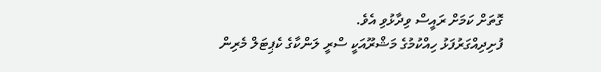ގޮތަށް ކަމަށް ރައީސް ވިދާޅުވި އެވެ.
ފުށިދިއްގަރުފަޅު ހިއްކުމުގެ މަޝްރޫއަކީ ސްރީ ލަންކާގެ ކެޕިޓަލް މެރިން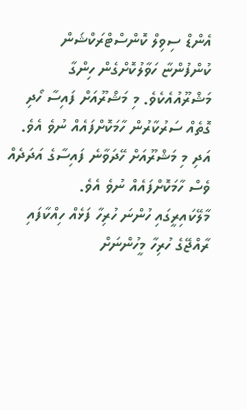އެންޑް ސިވިލް ކޮންސްޓްރަކްޝަން ކުންފުންޏާ ހަވާލުކޮށްގެން ހިންގާ މަޝްރޫއުއެކެވެ. މި މަޝްރޫއަށް ފައިސާ ހޯދި ގޮތެއް ސަރުކާރުން ހާމަކޮށްފައެއް ނުވެ އެވެ. އަދި މި މަޝްރޫއަށް ހޭދަވާނެ ފައިސާގެ އަދަދެއް ވެސް ހާމަކޮށްފައެއް ނުވެ އެވެ.
މާލޭކައިރީގައި ހުންނަ ހުރިހާ ފަޅެއް ހިއްކާފައި ރާއްޖޭގެ ހުރިހާ މީހުންނަށް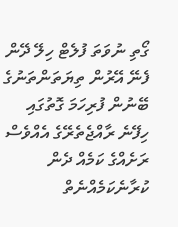ގޯތި ނުވަތަ ފުލެޓް ހިލޭ ދޭން ފެނޭ އޭރުން ތިޔަތަންތަނުގެ ބޭނުން ފުރިހަމަ ގޮތުގައި ހިފޭނެ ރާއްޖެތެރޭގެ އެއްވެސް ރަށެއްގެ ކަމެއް ދެން ކުރާނެކަމެއްނެތް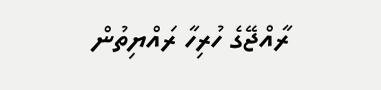ރާއްޖޭގެ ހުރިހާ ރައްޔިތުން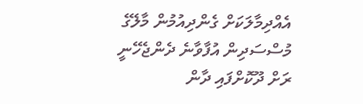އެއްދިމާލަކަށް ގެންދިއުމުން މާލޭގެ މުސްސަދިން އުފާވާނެ ދެންޖެހޭނީ ރަށް ދޫކޮށްފައި ދާން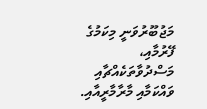މަޖުބޫރުވަނީ މިކަމުގެ ފޭރުމާއި، މަސްދުވާތަކެއްޗާއި ވައްކަމާއި މާރާމާރީއާއި.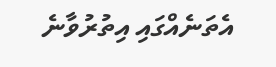އެތަނެއްގައި އިތުރުވާނެ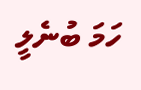ހަމަ ބުނެލީ